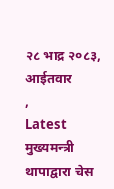२८ भाद्र २०८३, आईतवार
,
Latest
मुख्यमन्त्री थापाद्वारा चेस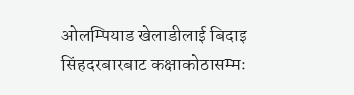ओलम्पियाड खेलाडीलाई बिदाइ सिंहदरबारबाट कक्षाकोठासम्मः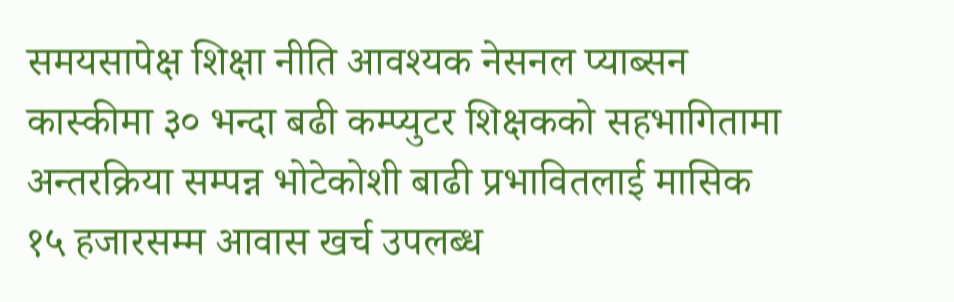समयसापेक्ष शिक्षा नीति आवश्यक नेसनल प्याब्सन कास्कीमा ३० भन्दा बढी कम्प्युटर शिक्षकको सहभागितामा अन्तरक्रिया सम्पन्न भोटेकोशी बाढी प्रभावितलाई मासिक १५ हजारसम्म आवास खर्च उपलब्ध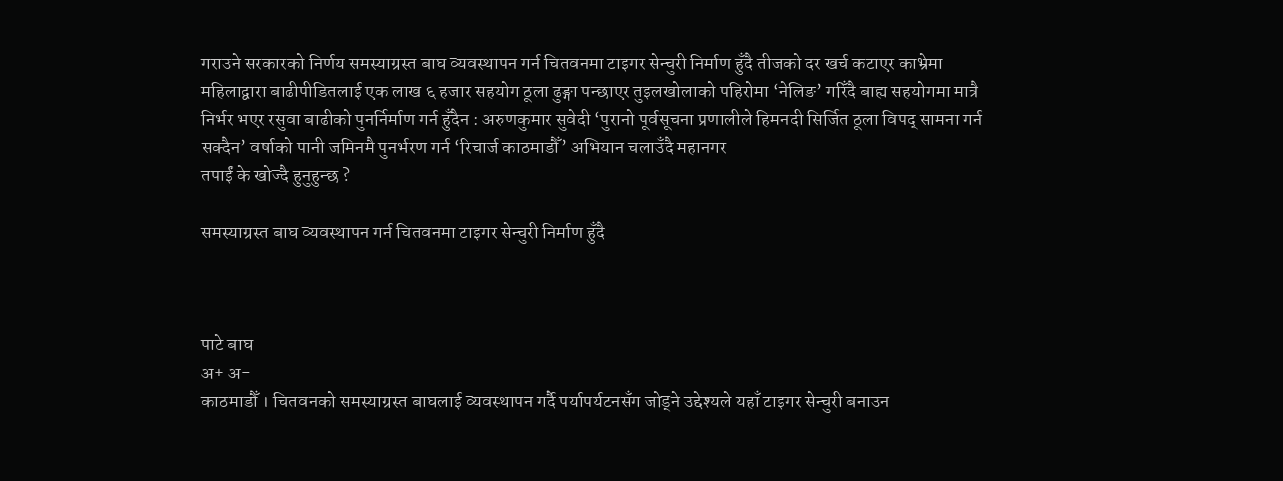गराउने सरकारको निर्णय समस्याग्रस्त बाघ व्यवस्थापन गर्न चितवनमा टाइगर सेन्चुरी निर्माण हुँदै तीजको दर खर्च कटाएर काभ्रेमा महिलाद्वारा बाढीपीडितलाई एक लाख ६ हजार सहयोग ठूला ढुङ्गा पन्छाएर तुइलखोलाको पहिरोमा ‘नेलिङ’ गरिँदै बाह्य सहयोगमा मात्रै निर्भर भएर रसुवा बाढीको पुनर्निर्माण गर्न हुँदैन : अरुणकुमार सुवेदी ‘पुरानो पूर्वसूचना प्रणालीले हिमनदी सिर्जित ठूला विपद् सामना गर्न सक्दैन’ वर्षाको पानी जमिनमै पुनर्भरण गर्न ‘रिचार्ज काठमाडौँ’ अभियान चलाउँदै महानगर
तपाईं के खोज्दै हुनुहुन्छ ?

समस्याग्रस्त बाघ व्यवस्थापन गर्न चितवनमा टाइगर सेन्चुरी निर्माण हुँदै



पाटे बाघ
अ+ अ-
काठमाडौँ । चितवनको समस्याग्रस्त बाघलाई व्यवस्थापन गर्दै पर्यापर्यटनसँग जोड्ने उद्देश्यले यहाँ टाइगर सेन्चुरी बनाउन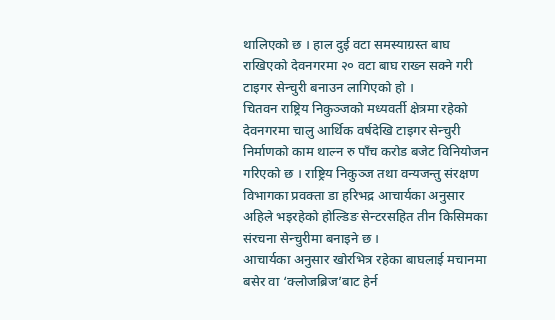थालिएको छ । हाल दुई वटा समस्याग्रस्त बाघ राखिएको देवनगरमा २० वटा बाघ राख्न सक्ने गरी टाइगर सेन्चुरी बनाउन लागिएको हो ।
चितवन राष्ट्रिय निकुञ्जको मध्यवर्ती क्षेत्रमा रहेको देवनगरमा चालु आर्थिक वर्षदेखि टाइगर सेन्चुरी निर्माणको काम थाल्न रु पाँच करोड बजेट विनियोजन गरिएको छ । राष्ट्रिय निकुञ्ज तथा वन्यजन्तु संरक्षण विभागका प्रवक्ता डा हरिभद्र आचार्यका अनुसार अहिले भइरहेको होल्डिङ सेन्टरसहित तीन किसिमका संरचना सेन्चुरीमा बनाइने छ ।
आचार्यका अनुसार खोरभित्र रहेका बाघलाई मचानमा बसेर वा ‘क्लोजब्रिज’बाट हेर्न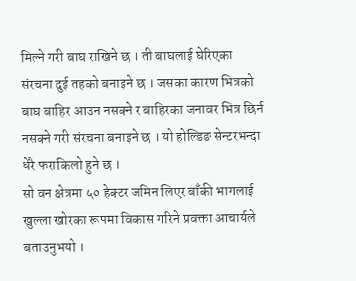मिल्ने गरी बाघ राखिने छ । ती बाघलाई घेरिएका संरचना दुई तहको बनाइने छ । जसका कारण भित्रको बाघ बाहिर आउन नसक्ने र बाहिरका जनावर भित्र छिर्न नसक्ने गरी संरचना बनाइने छ । यो होल्डिङ सेन्टरभन्दा धेरै फराकिलो हुने छ ।
सो वन क्षेत्रमा ५० हेक्टर जमिन लिएर बाँकी भागलाई खुल्ला खोरका रूपमा विकास गरिने प्रवक्ता आचार्यले बताउनुभयो ।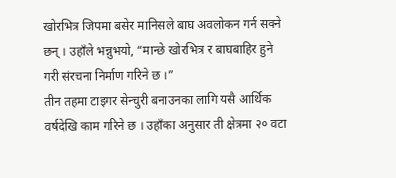खोरभित्र जिपमा बसेर मानिसले बाघ अवलोकन गर्न सक्ने छन् । उहाँले भन्नुभयो, “मान्छे खोरभित्र र बाघबाहिर हुने गरी संरचना निर्माण गरिने छ ।”
तीन तहमा टाइगर सेन्चुरी बनाउनका लागि यसै आर्थिक वर्षदेखि काम गरिने छ । उहाँका अनुसार ती क्षेत्रमा २० वटा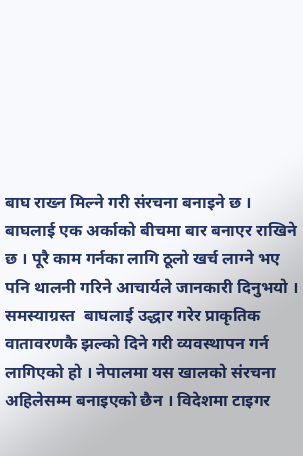बाघ राख्न मिल्ने गरी संरचना बनाइने छ । बाघलाई एक अर्काको बीचमा बार बनाएर राखिने छ । पूरै काम गर्नका लागि ठूलो खर्च लाग्ने भए पनि थालनी गरिने आचार्यले जानकारी दिनुभयो ।
समस्याग्रस्त  बाघलाई उद्धार गरेर प्राकृतिक वातावरणकै झल्को दिने गरी व्यवस्थापन गर्न लागिएको हो । नेपालमा यस खालको संरचना अहिलेसम्म बनाइएको छैन । विदेशमा टाइगर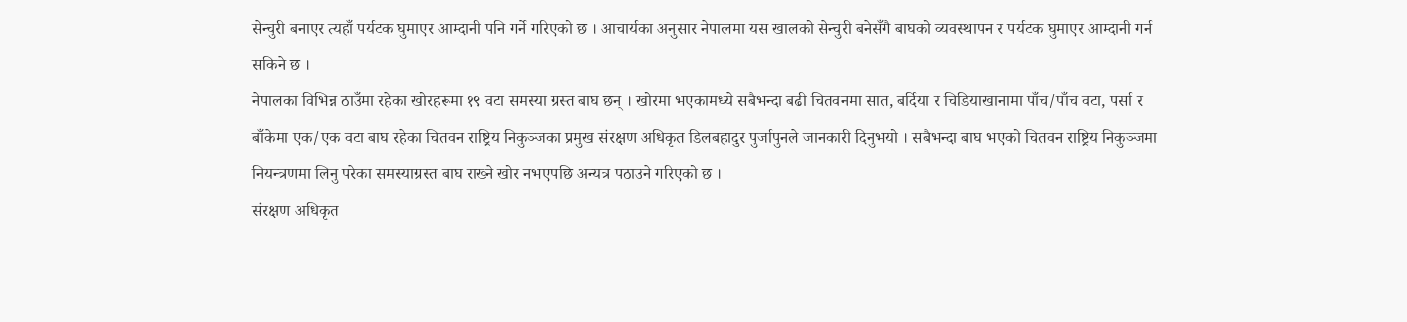सेन्चुरी बनाएर त्यहाँ पर्यटक घुमाएर आम्दानी पनि गर्ने गरिएको छ । आचार्यका अनुसार नेपालमा यस खालको सेन्चुरी बनेसँगै बाघको व्यवस्थापन र पर्यटक घुमाएर आम्दानी गर्न सकिने छ ।
नेपालका विभिन्न ठाउँमा रहेका खोरहरूमा १९ वटा समस्या ग्रस्त बाघ छन् । खोरमा भएकामध्ये सबैभन्दा बढी चितवनमा सात, बर्दिया र चिडियाखानामा पाँच/पाँच वटा, पर्सा र बाँकेमा एक/एक वटा बाघ रहेका चितवन राष्ट्रिय निकुञ्जका प्रमुख संरक्षण अधिकृत डिलबहादुर पुर्जापुनले जानकारी दिनुभयो । सबैभन्दा बाघ भएको चितवन राष्ट्रिय निकुञ्जमा नियन्त्रणमा लिनु परेका समस्याग्रस्त बाघ राख्ने खोर नभएपछि अन्यत्र पठाउने गरिएको छ ।
संरक्षण अधिकृत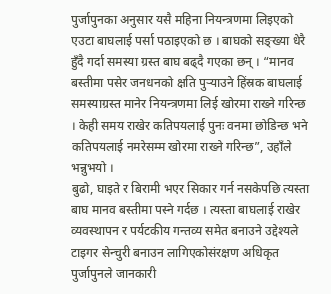पुर्जापुनका अनुसार यसै महिना नियन्त्रणमा लिइएको एउटा बाघलाई पर्सा पठाइएको छ । बाघको सङ्ख्या धेरै हुँदै गर्दा समस्या ग्रस्त बाघ बढ्दै गएका छन् । “मानव बस्तीमा पसेर जनधनको क्षति पुर्‍याउने हिंस्रक बाघलाई समस्याग्रस्त मानेर नियन्त्रणमा लिई खोरमा राख्ने गरिन्छ । केही समय राखेर कतिपयलाई पुनः वनमा छोडिन्छ भने कतिपयलाई नमरेसम्म खोरमा राख्ने गरिन्छ”, उहाँले भन्नुभयो ।
बुढो, घाइते र बिरामी भएर सिकार गर्न नसकेपछि त्यस्ता बाघ मानव बस्तीमा पस्ने गर्दछ । त्यस्ता बाघलाई राखेर व्यवस्थापन र पर्यटकीय गन्तव्य समेत बनाउने उद्देश्यले टाइगर सेन्चुरी बनाउन लागिएकोसंरक्षण अधिकृत पुर्जापुनले जानकारी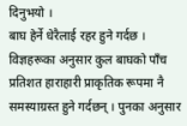दिनुभयो ।
बाघ हेर्ने धेरैलाई रहर हुने गर्दछ । विज्ञहरूका अनुसार कुल बाघको पाँच प्रतिशत हाराहारी प्राकृतिक रूपमा नै समस्याग्रस्त हुने गर्दछन् । पुनका अनुसार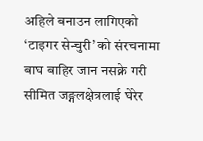अहिले बनाउन लागिएको ‘टाइगर सेन्चुरी’ को संरचनामा बाघ बाहिर जान नसक्ने गरी सीमित जङ्गलक्षेत्रलाई घेरेर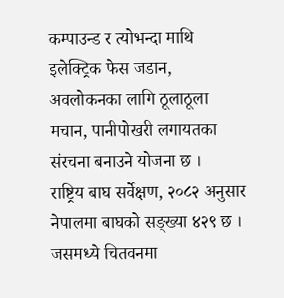कम्पाउन्ड र त्योभन्दा माथि इलेक्ट्रिक फेस जडान, अवलोकनका लागि ठूलाठूला मचान, पानीपोखरी लगायतका संरचना बनाउने योजना छ ।
राष्ट्रिय बाघ सर्वेक्षण, २०८२ अनुसार नेपालमा बाघको सङ्ख्या ४२९ छ । जसमध्ये चितवनमा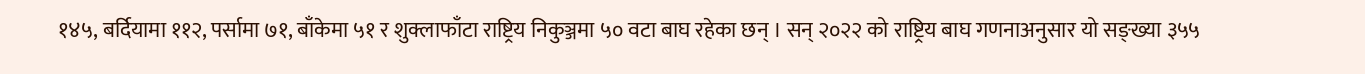१४५, बर्दियामा ११२, पर्सामा ७१, बाँकेमा ५१ र शुक्लाफाँटा राष्ट्रिय निकुञ्जमा ५० वटा बाघ रहेका छन् । सन् २०२२ को राष्ट्रिय बाघ गणनाअनुसार यो सङ्ख्या ३५५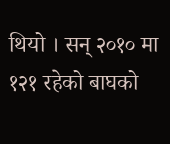थियो । सन् २०१० मा १२१ रहेको बाघको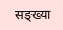सङ्ख्या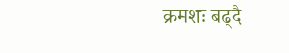क्रमशः बढ्दै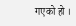गएको हो ।